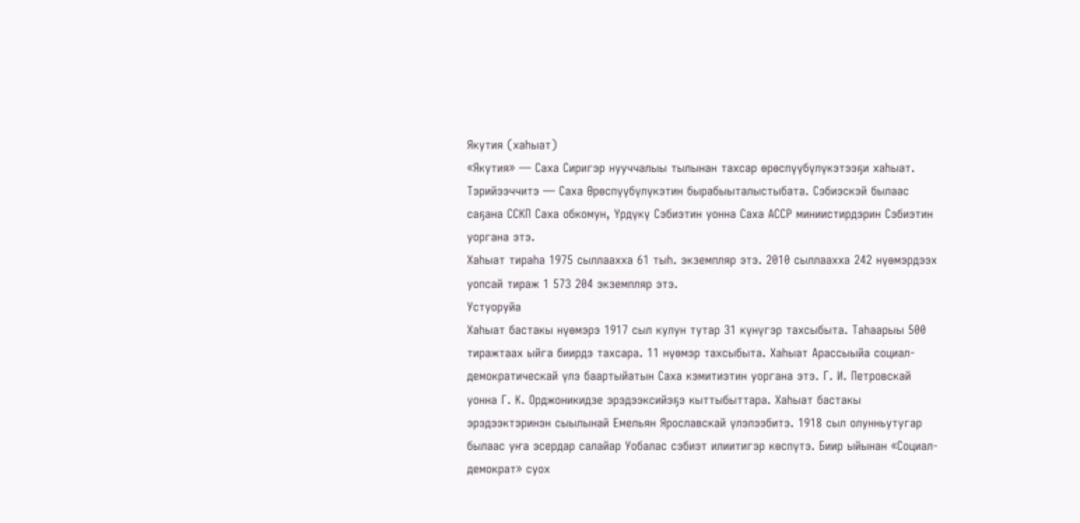Якутия (хаһыат)
«Якутия» — Саха Сиригэр нууччалыы тылынан тахсар өрөспүүбүлүкэтээҕи хаһыат. Тэрийээччитэ — Саха Өрөспүүбүлүкэтин бырабыыталыстыбата. Сэбиэскэй былаас саҕана ССКП Саха обкомун, Үрдүкү Сэбиэтин уонна Саха АССР миниистирдэрин Сэбиэтин уоргана этэ.
Хаһыат тираһа 1975 сыллаахха 61 тыһ. экземпляр этэ. 2010 сыллаахха 242 нүөмэрдээх уопсай тираж 1 573 204 экземпляр этэ.
Устуоруйа
Хаһыат бастакы нүөмэрэ 1917 сыл кулун тутар 31 күнүгэр тахсыбыта. Таһаарыы 500 тиражтаах ыйга биирдэ тахсара. 11 нүөмэр тахсыбыта. Хаһыат Арассыыйа социал-демократическай үлэ баартыйатын Саха кэмитиэтин уоргана этэ. Г. И. Петровскай уонна Г. К. Орджоникидзе эрэдээксийэҕэ кыттыбыттара. Хаһыат бастакы эрэдээктэринэн сыылынай Емельян Ярославскай үлэлээбитэ. 1918 сыл олунньутугар былаас уҥа эсердар салайар Уобалас сэбиэт илиитигэр көспүтэ. Биир ыйынан «Социал-демократ» суох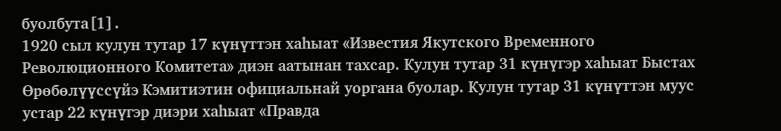буолбута[1].
1920 сыл кулун тутар 17 күнүттэн хаһыат «Известия Якутского Временного Революционного Комитета» диэн аатынан тахсар. Кулун тутар 31 күнүгэр хаһыат Быстах Өрөбөлүүссүйэ Кэмитиэтин официальнай уоргана буолар. Кулун тутар 31 күнүттэн муус устар 22 күнүгэр диэри хаһыат «Правда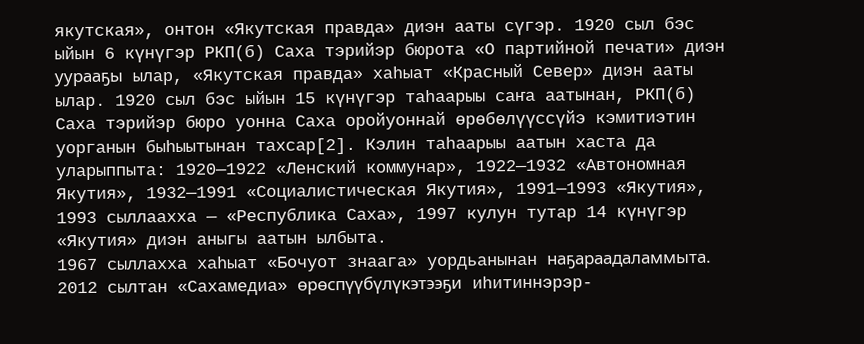якутская», онтон «Якутская правда» диэн ааты сүгэр. 1920 сыл бэс ыйын 6 күнүгэр РКП(б) Саха тэрийэр бюрота «О партийной печати» диэн уурааҕы ылар, «Якутская правда» хаһыат «Красный Север» диэн ааты ылар. 1920 сыл бэс ыйын 15 күнүгэр таһаарыы саҥа аатынан, РКП(б) Саха тэрийэр бюро уонна Саха оройуоннай өрөбөлүүссүйэ кэмитиэтин уорганын быһыытынан тахсар[2]. Кэлин таһаарыы аатын хаста да уларыппыта: 1920—1922 «Ленский коммунар», 1922—1932 «Автономная Якутия», 1932—1991 «Социалистическая Якутия», 1991—1993 «Якутия», 1993 сыллаахха — «Республика Саха», 1997 кулун тутар 14 күнүгэр «Якутия» диэн аныгы аатын ылбыта.
1967 сыллахха хаһыат «Бочуот знаага» уордьанынан наҕараадаламмыта.
2012 сылтан «Сахамедиа» өрөспүүбүлүкэтээҕи иһитиннэрэр-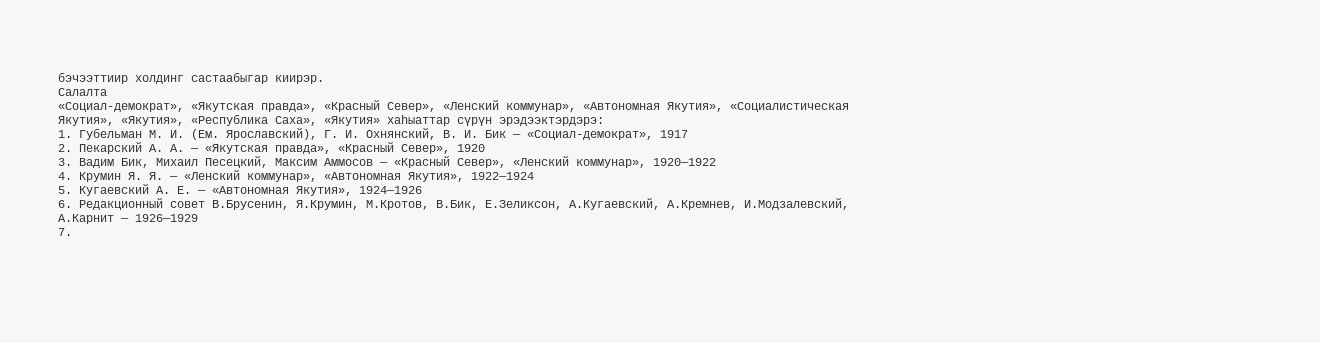бэчээттиир холдинг састаабыгар киирэр.
Салалта
«Социал-демократ», «Якутская правда», «Красный Север», «Ленский коммунар», «Автономная Якутия», «Социалистическая Якутия», «Якутия», «Республика Саха», «Якутия» хаһыаттар сүрүн эрэдээктэрдэрэ:
1. Губельман М. И. (Ем. Ярославский), Г. И. Охнянский, В. И. Бик — «Социал-демократ», 1917
2. Пекарский А. А. — «Якутская правда», «Красный Север», 1920
3. Вадим Бик, Михаил Песецкий, Максим Аммосов — «Красный Север», «Ленский коммунар», 1920—1922
4. Крумин Я. Я. — «Ленский коммунар», «Автономная Якутия», 1922—1924
5. Кугаевский А. Е. — «Автономная Якутия», 1924—1926
6. Редакционный совет В.Брусенин, Я.Крумин, М.Кротов, В.Бик, Е.Зеликсон, А.Кугаевский, А.Кремнев, И.Модзалевский, А.Карнит — 1926—1929
7.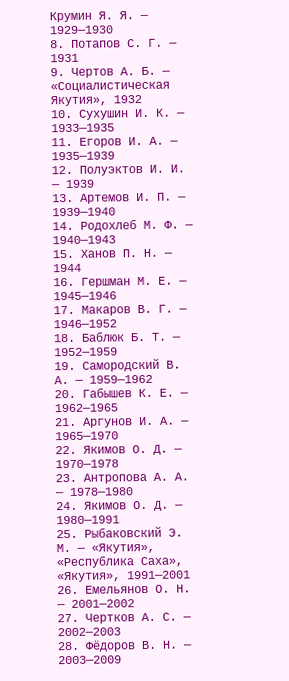Крумин Я. Я. — 1929—1930
8. Потапов С. Г. — 1931
9. Чертов А. Б. — «Социалистическая Якутия», 1932
10. Сухушин И. К. — 1933—1935
11. Егоров И. А. — 1935—1939
12. Полуэктов И. И. — 1939
13. Артемов И. П. — 1939—1940
14. Родохлеб М. Ф. — 1940—1943
15. Ханов П. Н. — 1944
16. Гершман М. Е. — 1945—1946
17. Макаров В. Г. — 1946—1952
18. Баблюк Б. Т. — 1952—1959
19. Самородский В. А. — 1959—1962
20. Габышев К. Е. — 1962—1965
21. Аргунов И. А. — 1965—1970
22. Якимов О. Д. — 1970—1978
23. Антропова А. А. — 1978—1980
24. Якимов О. Д. — 1980—1991
25. Рыбаковский Э. М. — «Якутия», «Республика Саха», «Якутия», 1991—2001
26. Емельянов О. Н. — 2001—2002
27. Чертков А. С. — 2002—2003
28. Фёдоров В. Н. — 2003—2009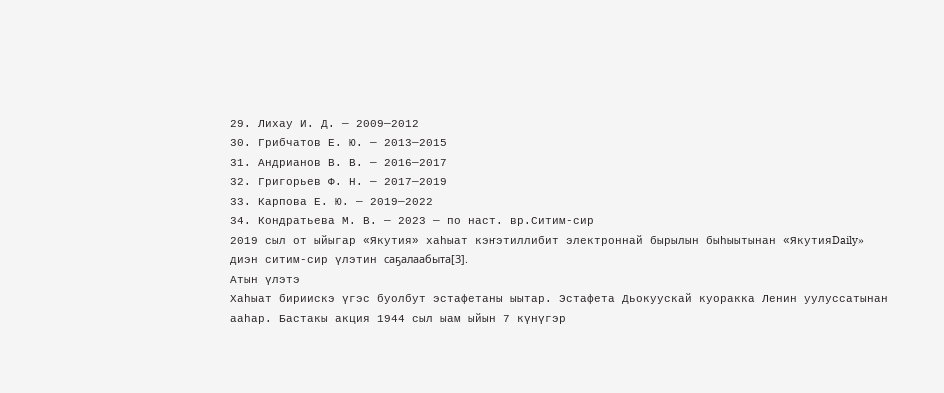29. Лихау И. Д. — 2009—2012
30. Грибчатов Е. Ю. — 2013—2015
31. Андрианов В. В. — 2016—2017
32. Григорьев Ф. Н. — 2017—2019
33. Карпова Е. Ю. — 2019—2022
34. Кондратьева М. В. — 2023 — по наст. вр.Ситим-сир
2019 сыл от ыйыгар «Якутия» хаһыат кэҥэтиллибит электроннай бырылын быһыытынан «ЯкутияDaily» диэн ситим-сир үлэтин саҕалаабыта[3].
Атын үлэтэ
Хаһыат бириискэ үгэс буолбут эстафетаны ыытар. Эстафета Дьокуускай куоракка Ленин уулуссатынан ааһар. Бастакы акция 1944 сыл ыам ыйын 7 күнүгэр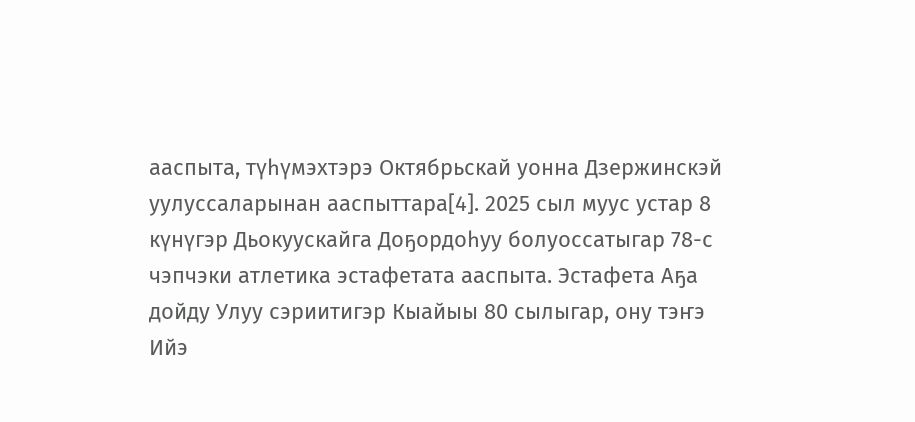ааспыта, түһүмэхтэрэ Октябрьскай уонна Дзержинскэй уулуссаларынан ааспыттара[4]. 2025 сыл муус устар 8 күнүгэр Дьокуускайга Доҕордоһуу болуоссатыгар 78-с чэпчэки атлетика эстафетата ааспыта. Эстафета Аҕа дойду Улуу сэриитигэр Кыайыы 80 сылыгар, ону тэҥэ Ийэ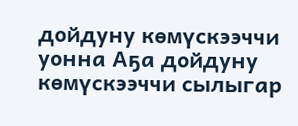дойдуну көмүскээччи уонна Аҕа дойдуну көмүскээччи сылыгар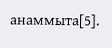анаммыта[5].